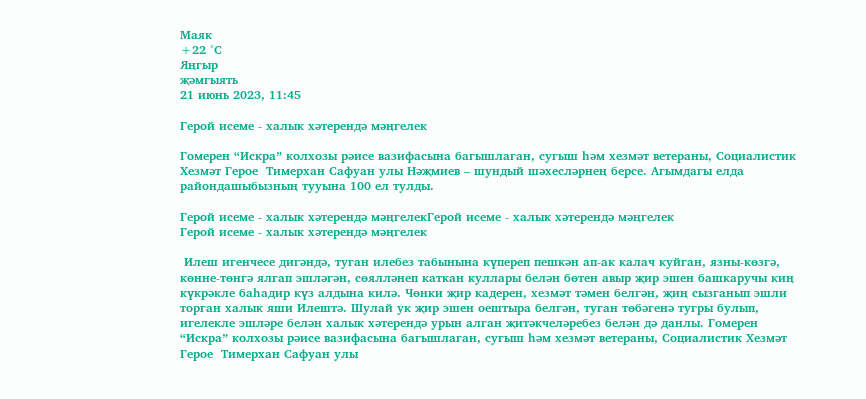Маяк
+22 °С
Яңгыр
җәмгыять
21 июнь 2023, 11:45

Герой исеме - халык хәтерендә мәңгелек

Гомерен “Искра” колхозы рәисе вазифасына багышлаган, сугыш һәм хезмәт ветераны, Социалистик Хезмәт Герое  Тимерхан Сафуан улы Нәҗмиев – шундый шәхесләрнең берсе. Агымдагы елда райондашыбызның тууына 100 ел тулды.

Герой исеме - халык хәтерендә мәңгелекГерой исеме - халык хәтерендә мәңгелек
Герой исеме - халык хәтерендә мәңгелек

 Илеш игенчесе дигәндә, туган илебез табынына күпереп пешкән ап-ак калач куйган, язны-көзгә, көнне-төнгә ялгап эшләгән, сөялләнеп каткан куллары белән бөтен авыр җир эшен башкаручы киң күкрәкле баһадир күз алдына килә. Чөнки җир кадерен, хезмәт тәмен белгән, җиң сызганып эшли торган халык яши Илештә. Шулай ук җир эшен оештыра белгән, туган төбәгенә тугры булып, игелекле эшләре белән халык хәтерендә урын алган җитәкчеләребез белән дә данлы. Гомерен “Искра” колхозы рәисе вазифасына багышлаган, сугыш һәм хезмәт ветераны, Социалистик Хезмәт Герое  Тимерхан Сафуан улы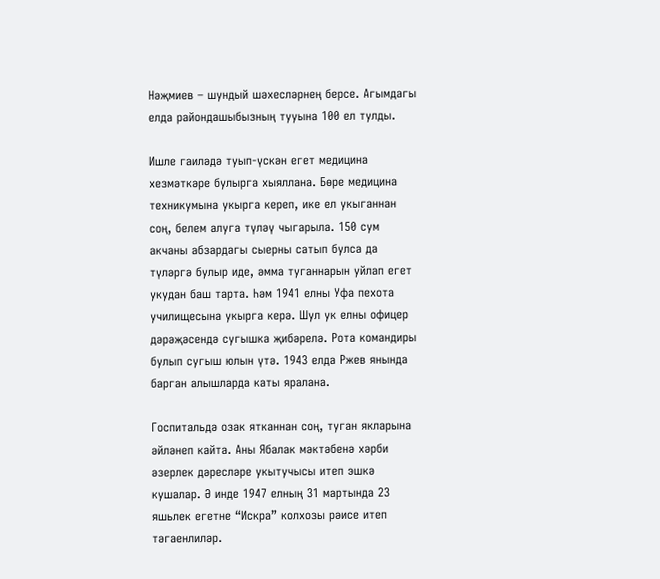Нәҗмиев – шундый шәхесләрнең берсе. Агымдагы елда райондашыбызның тууына 100 ел тулды.

Ишле гаиләдә туып-үскән егет медицина хезмәткәре булырга хыяллана. Бөре медицина техникумына укырга кереп, ике ел укыганнан соң, белем алуга түләү чыгарыла. 150 сум акчаны абзардагы сыерны сатып булса да түләргә булыр иде, әмма туганнарын уйлап егет укудан баш тарта. Һәм 1941 елны Уфа пехота училищесына укырга керә. Шул ук елны офицер дәрәҗәсендә сугышка җибәрелә. Рота командиры булып сугыш юлын үтә. 1943 елда Ржев янында барган алышларда каты яралана.

Госпитальдә озак ятканнан соң, туган якларына әйләнеп кайта. Аны Ябалак мәктәбенә хәрби әзерлек дәресләре укытучысы итеп эшкә кушалар. Ә инде 1947 елның 31 мартында 23 яшьлек егетне “Искра” колхозы рәисе итеп тәгаенлиләр.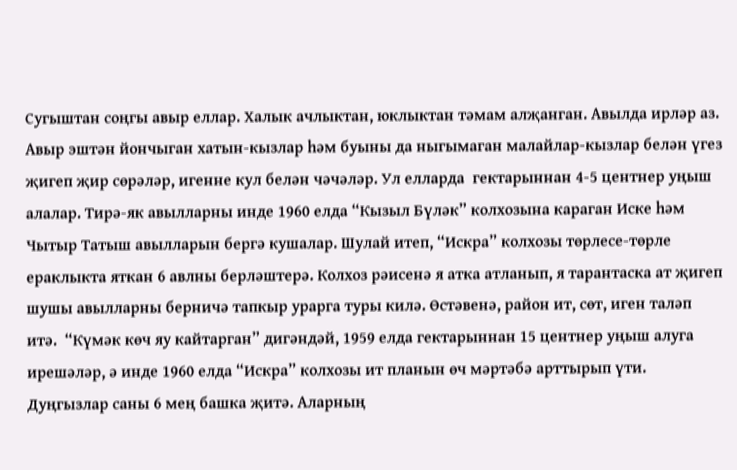Сугыштан соңгы авыр еллар. Халык ачлыктан, юклыктан тәмам алҗанган. Авылда ирләр аз. Авыр эштән йончыган хатын-кызлар һәм буыны да ныгымаган малайлар-кызлар белән үгез җигеп җир сөрәләр, игенне кул белән чәчәләр. Ул елларда  гектарыннан 4-5 центнер уңыш алалар. Тирә-як авылларны инде 1960 елда “Кызыл Бүләк” колхозына караган Иске һәм Чытыр Татыш авылларын бергә кушалар. Шулай итеп, “Искра” колхозы төрлесе-төрле ераклыкта яткан 6 авлны берләштерә. Колхоз рәисенә я атка атланып, я тарантаска ат җигеп шушы авылларны берничә тапкыр урарга туры килә. Өстәвенә, район ит, сөт, иген таләп итә.  “Күмәк көч яу кайтарган” дигәндәй, 1959 елда гектарыннан 15 центнер уңыш алуга ирешәләр, ә инде 1960 елда “Искра” колхозы ит планын өч мәртәбә арттырып үти. Дуңгызлар саны 6 мең башка җитә. Аларның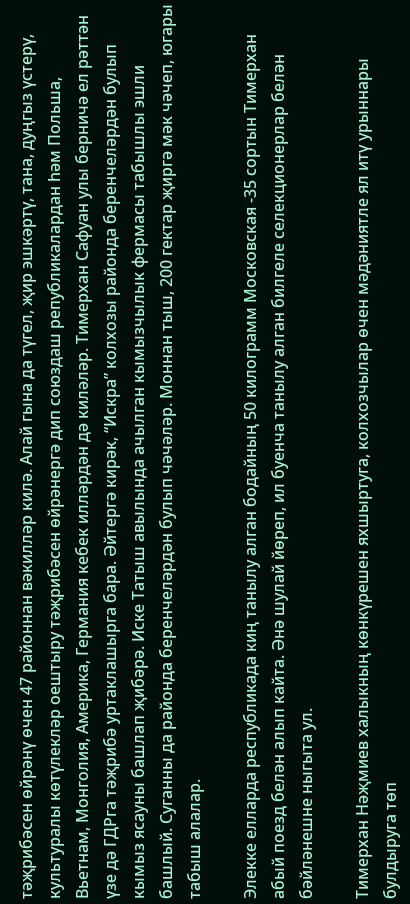тәҗрибәсен өйрәнү өчен 47 районнан вәкилләр килә. Алай гына да түгел, җир эшкәртү, тана, дуңгыз үстерү,  культуралы көтүлекләр оештыру тәҗрибәсен өйрәнергә дип союздаш републикалардан һәм Польша, Вьетнам, Монголия, Америка, Германия кебек илләрдән дә киләләр. Тимерхан Сафуан улы берничә ел рәттән үзе дә ГДРга тәҗрибә уртаклашырга бара. Әйтергә кирәк, “Искра” колхозы районда беренчеләрдән булып кымыз ясауны башлап җибәрә. Иске Татыш авылында ачылган кымызчылык фермасы табышлы эшли башлый. Суганны да районда беренчеләрдән булып чәчәләр. Моннан тыш, 200 гектар җиргә мәк чәчеп, югары табыш алалар.

Элекке елларда республикада киң танылу алган бодайның 50 килограмм Московская -35 сортын Тимерхан абый поезд белән алып кайта. Әнә шулай йөреп, ил буенча танылу алган билгеле селекционерлар белән бәйләнешне ныгыта ул.

Тимерхан Нәҗмиев халыкның көнкүрешен яхшыртуга, колхозчылар өчен мәдәниятле ял итү урыннары булдыруга төп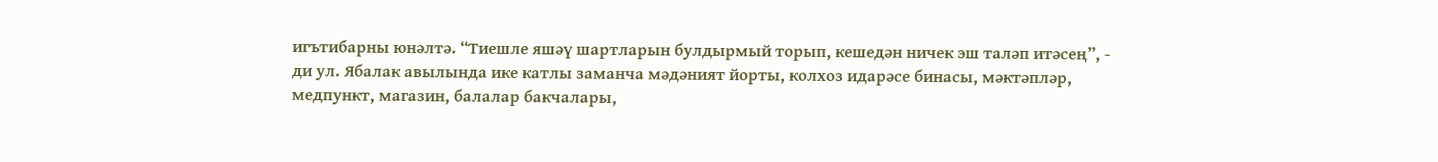игътибарны юнәлтә. “Тиешле яшәү шартларын булдырмый торып, кешедән ничек эш таләп итәсең”, - ди ул. Ябалак авылында ике катлы заманча мәдәният йорты, колхоз идарәсе бинасы, мәктәпләр, медпункт, магазин, балалар бакчалары,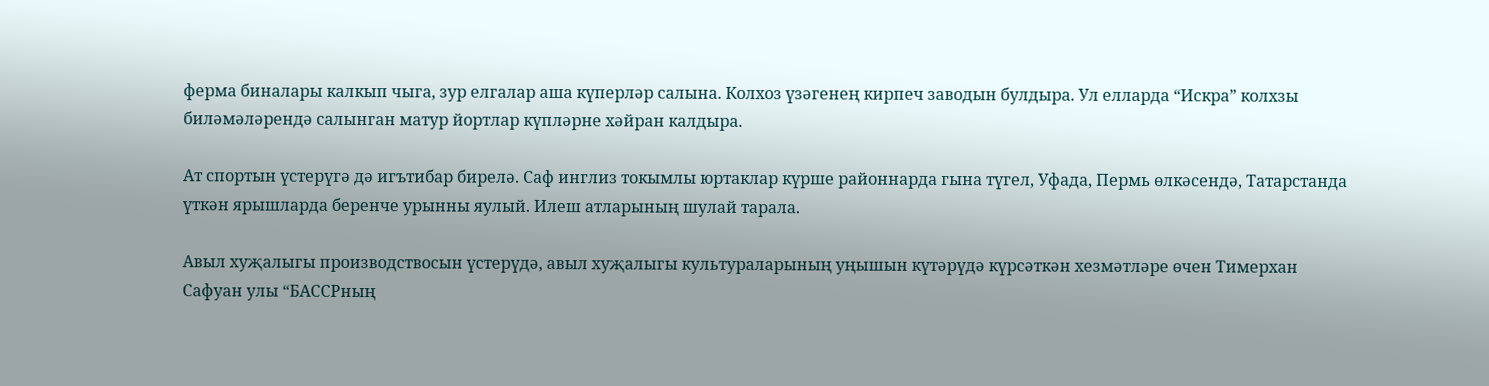ферма биналары калкып чыга, зур елгалар аша күперләр салына. Колхоз үзәгенең кирпеч заводын булдыра. Ул елларда “Искра” колхзы биләмәләрендә салынган матур йортлар күпләрне хәйран калдыра.

Ат спортын үстерүгә дә игътибар бирелә. Саф инглиз токымлы юртаклар күрше районнарда гына түгел, Уфада, Пермь өлкәсендә, Татарстанда үткән ярышларда беренче урынны яулый. Илеш атларының шулай тарала.

Авыл хуҗалыгы производствосын үстерүдә, авыл хуҗалыгы культураларының уңышын күтәрүдә күрсәткән хезмәтләре өчен Тимерхан Сафуан улы “БАССРның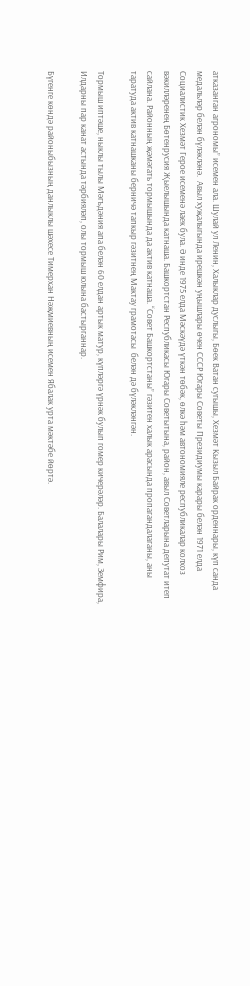атказанган агрономы” исемен ала. Шулай ул Ленин, Халыклар дуслыгы, Бөек Ватан сугышы, Хезмәт Кызыл Байрак орденнары, күп санда медальләр белән бүләкләнә.  Авыл хуҗалыгында ирешкән уңышлары өчен СССР Югары Советы Президиумы карары белән 1971 елда Социалистик Хезмәт Герое исеменә лаек була. Ә инде 1975 елда Мәскәүдә үткән төбәк, өлкә һәм автономияле республикалар колхоз вәкилләренең Бөтенрусия Җыелышында катнаша. Башкортстан Республикасы Югары Советытына, район, авыл Советларына депутат итеп сайлана. Районның җәмәгать тормышында да актив катнаша. “Совет Башкортстаны” гәзитен халык арасында пропагандалаганы, аны таратуда актив катнашканы берничә тапкыр гәзитнең Мактау грамотасы  белән дә бүләкләнгән.

Тормыш иптәше, ныклы тылы Мәгъдәния апа белән 60 елдан артык матур, күпләргә үрнәк булып гомер кичерәләр. Балалары Рим, Земфира, Илдарны пар канат астында тәрбияләп, олы тормыш юлына бастырганнар.

Бүгенге көндә районыбызның данлыклы шәхесе Тимерхан Нәҗмиевның исемен Ябалак урта мәктәбе йөртә.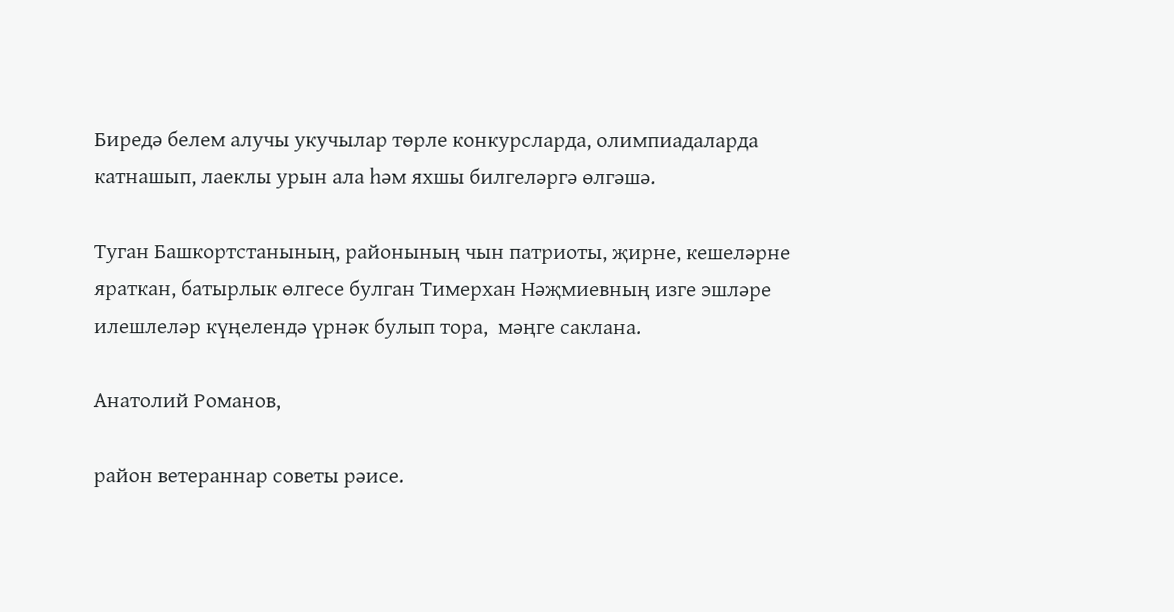Биредә белем алучы укучылар төрле конкурсларда, олимпиадаларда катнашып, лаеклы урын ала һәм яхшы билгеләргә өлгәшә.

Туган Башкортстанының, районының чын патриоты, җирне, кешеләрне яраткан, батырлык өлгесе булган Тимерхан Нәҗмиевның изге эшләре илешлеләр күңелендә үрнәк булып тора,  мәңге саклана.

Анатолий Романов,

район ветераннар советы рәисе.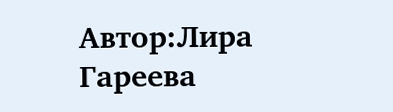Автор:Лира Гареева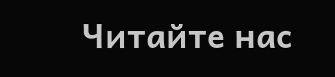Читайте нас